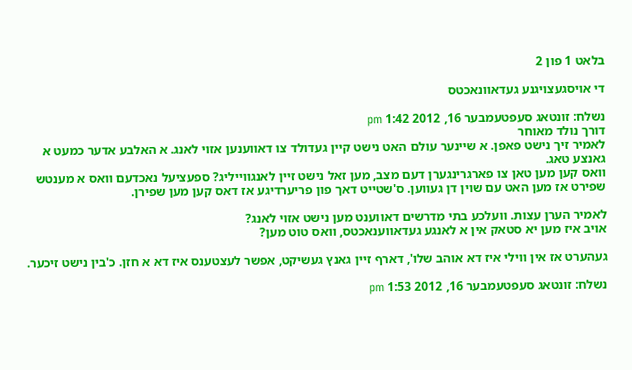בלאט 1 פון 2

די אויסגעצויגנע געדאוונאכטס

נשלח: זונטאג סעפטעמבער 16, 2012 1:42 pm
דורך נולד מאוחר
לאמיר זיך נישט פאפן. א שיינער עולם האט נישט קיין געדולד צו דאווענען אזוי לאנג. א האלבע אדער כמעט א גאנצע טאג.
וואס קען מען טאן צו פארגרינגערן דעם מצב, מען זאל נישט זיין לאנגווייליג? ספעציעל נאכדעם וואס א מענטש שפירט אז מען האט עם שוין דן געווען. ס'שטייט דאך פון פריערדיגע אז דאס קען מען שפירן.

לאמיר הערן עצות. וועלכע בתי מדרשים דאווענט מען נישט אזוי לאנג?
אויב איז מען יא סטאק אין א לאנגע געדאווענאכטס, וואס טוט מען?

געהערט אז אין ווילי איז דא אוהב שלו', דארף זיין גאנץ געשיקט, אפשר לעצטענס איז דא א חזן. כ'בין נישט זיכער.

נשלח: זונטאג סעפטעמבער 16, 2012 1:53 pm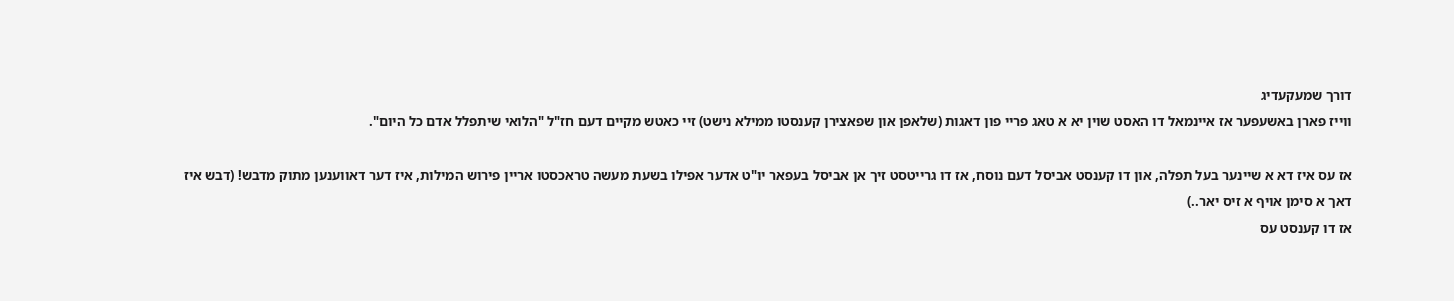דורך שמעקעדיג
ווייז פארן באשעפער אז איינמאל דו האסט שוין יא א טאג פריי פון דאגות (שלאפן און שפאצירן קענסטו ממילא נישט) זיי כאטש מקיים דעם חז"ל "הלואי שיתפלל אדם כל היום".

אז עס איז דא א שיינער בעל תפלה, און דו קענסט אביסל דעם נוסח, אז דו גרייטסט זיך אן אביסל בעפאר יו"ט אדער אפילו בשעת מעשה טראכסטו אריין פירוש המילות, איז דער דאווענען מתוק מדבש! (דבש איז דאך א סימן אויף א זיס יאר..)
אז דו קענסט עס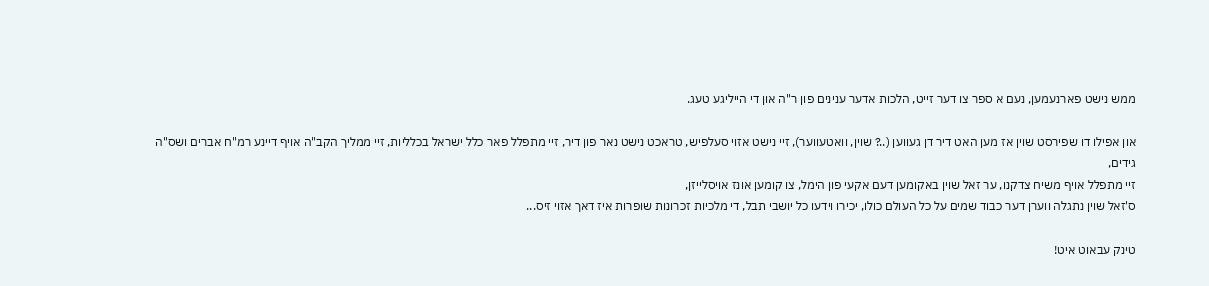ממש נישט פארנעמען, נעם א ספר צו דער זייט, הלכות אדער ענינים פון ר"ה און די הייליגע טעג.

און אפילו דו שפירסט שוין אז מען האט דיר דן געווען (..? שוין, וואטעווער), זיי נישט אזוי סעלפיש, טראכט נישט נאר פון דיר, זיי מתפלל פאר כלל ישראל בכלליות, זיי ממליך הקב"ה אויף דיינע רמ"ח אברים ושס"ה גידים,
זיי מתפלל אויף משיח צדקנו, ער זאל שוין באקומען דעם אקעי פון הימל, צו קומען אונז אויסלייזן,
ס'זאל שוין נתגלה ווערן דער כבוד שמים על כל העולם כולו, יכירו וידעו כל יושבי תבל, די מלכיות זכרונות שופרות איז דאך אזוי זיס...

טינק עבאוט איט!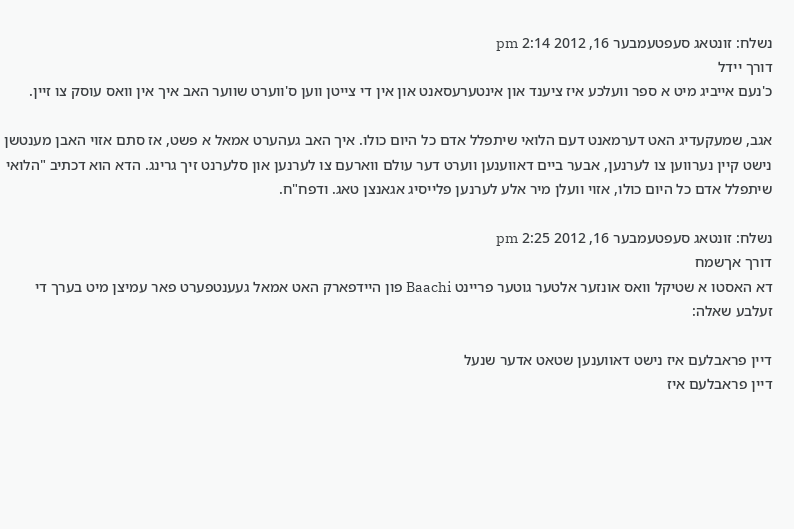נשלח: זונטאג סעפטעמבער 16, 2012 2:14 pm
דורך יידל
כ'נעם אייביג מיט א ספר וועלכע איז ציענד און אינטערעסאנט און אין די צייטן ווען ס'ווערט שווער האב איך אין וואס עוסק צו זיין.

אגב, שמעקעדיג האט דערמאנט דעם הלואי שיתפלל אדם כל היום כולו. איך האב געהערט אמאל א פשט, אז סתם אזוי האבן מענטשן נישט קיין נערווען צו לערנען, אבער ביים דאווענען ווערט דער עולם ווארעם צו לערנען און סלערנט זיך גרינג. הדא הוא דכתיב "הלואי שיתפלל אדם כל היום כולו, אזוי וועלן מיר אלע לערנען פלייסיג אגאנצן טאג. ודפח"ח.

נשלח: זונטאג סעפטעמבער 16, 2012 2:25 pm
דורך אךשמח
דא האסטו א שטיקל וואס אונזער אלטער גוטער פריינט Baachi פון היידפארק האט אמאל געענטפערט פאר עמיצן מיט בערך די זעלבע שאלה:

דיין פראבלעם איז נישט דאווענען שטאט אדער שנעל
דיין פראבלעם איז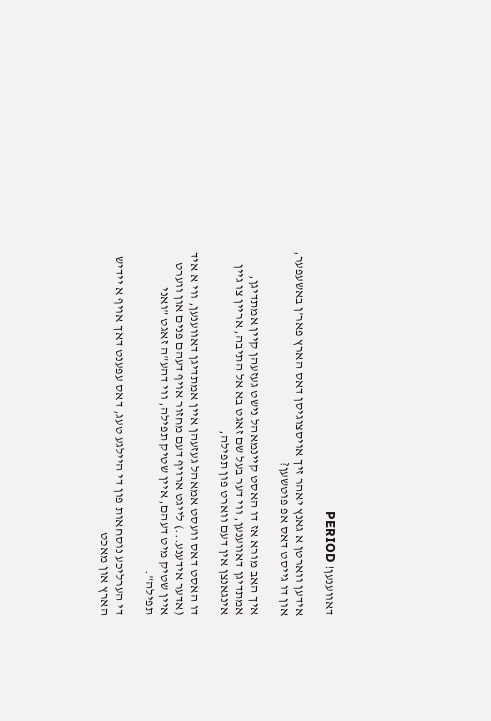דאווענען! PERIOD

אידען ווארטן א גאנץ יאהר זיך אויסצוגיסן דאס הארץ פאר'ן באשעפער, און דו גייסט דאס אפ פוטשען?

איך האב מורא אז דו האסט קיינמאהל נישט געזעהן קיין אמתדיגן, אמתדיגן דאווענען, ווי דער בעל שם זאגט בא אל התיבה, אריין צו גיין אינגאנצן אין דעם ווארט פון תפילה,

דו האסט דאס וועסט אמאהל געזעהן איין אמתדיגן דאווענען, ווי א איד (אדער אידענע...) לייגט ארויף דעם מחזור אויף דעהם פנים און ווערט איין שטיק מיט דעהם, איין שטיק תפילה, ווי דהע"ה זאגט "ואני תפילה".

די הערליכע נוסחאות פון די היילגע טעג, דאס עפענט דאך אויף א יידיש הארץ און מאכט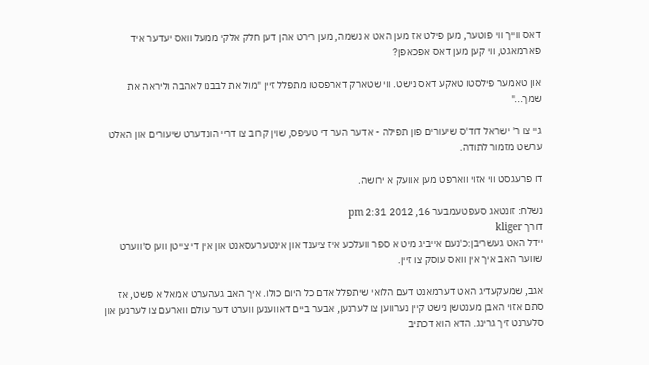דאס ווייך ווי פוטער, מען פילט אז מען האט א נשמה, מען רירט אהן דען חלק אלקי ממעל וואס יעדער איד פארמאגט, ווי קען מען דאס אפכאפן?

און טאמער פילסטו טאקע דאס נישט. ווי שטארק דארפסטו מתפלל זיין "מול את לבבנו לאהבה וליראה את שמך..."

גיי צו ר' ישראל דוד'ס שיעורים פון תפילה - אדער הער די טעיפס, שוין קרוב צו דריי הונדערט שיעורים און האלט ערשט מזמור לתודה.

דו פרעגסט ווי אזוי ווארפט מען אוועק א ירושה.

נשלח: זונטאג סעפטעמבער 16, 2012 2:31 pm
דורך kliger
יידל האט געשריבן:כ'נעם אייביג מיט א ספר וועלכע איז ציענד און אינטערעסאנט און אין די צייטן ווען ס'ווערט שווער האב איך אין וואס עוסק צו זיין.

אגב, שמעקעדיג האט דערמאנט דעם הלואי שיתפלל אדם כל היום כולו. איך האב געהערט אמאל א פשט, אז סתם אזוי האבן מענטשן נישט קיין נערווען צו לערנען, אבער ביים דאווענען ווערט דער עולם ווארעם צו לערנען און סלערנט זיך גרינג. הדא הוא דכתיב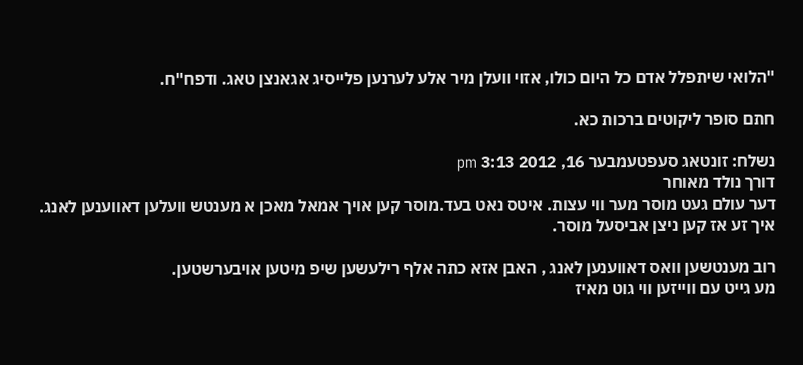"הלואי שיתפלל אדם כל היום כולו, אזוי וועלן מיר אלע לערנען פלייסיג אגאנצן טאג. ודפח"ח.

חתם סופר ליקוטים ברכות כא.

נשלח: זונטאג סעפטעמבער 16, 2012 3:13 pm
דורך נולד מאוחר
דער עולם געט מוסר מער ווי עצות. איטס נאט בעד.מוסר קען אויך אמאל מאכן א מענטש וועלען דאווענען לאנג.
איך זע אז קען ניצן אביסעל מוסר.

רוב מענטשען וואס דאווענען לאנג , האבן אזא כתה אלף רילעשען שיפ מיטען אויבערשטען.
מע גייט עם ווייזען ווי גוט מאיז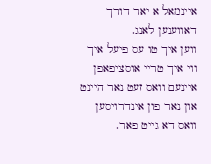איינמאל א יאר דורך דאווענען לאנג.
ווען איך טו עס פיעל איך ווי איך טריי אוסציפאפן איינעם וואס זעט נאר היינט און נאר פון אינדרויסען וואס דא גייט פאר.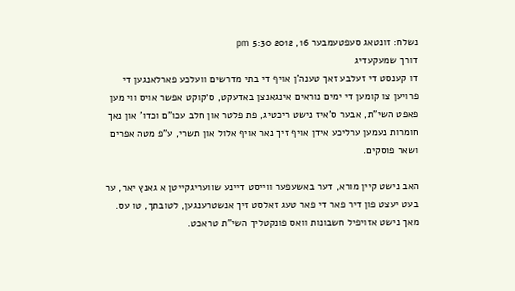נשלח: זונטאג סעפטעמבער 16, 2012 5:30 pm
דורך שמעקעדיג
דו קענסט די זעלבע זאך טענה'ן אויף די בתי מדרשים וועלכע פארלאנגען די פרויען צו קומען די ימים נוראים אינגאנצן באדעקט, ס׳קוקט אפשר אויס ווי מען פאפט השי"ת, אבער ס'איז נישט ריכטיג, פת פלטר און חלב עכו"ם וכדו' און נאך חומרות נעמען ערליכע אידן אויף זיך נאר אויף אלול און תשרי, ע"פ מטה אפרים ושאר פוסקים.

האב נישט קיין מורא, דער באשעפער ווייסט דיינע שוועריגקייטן א גאנץ יאר, ער בעט יעצט פון דיר פאר די פאר טעג זאלסט זיך אנשטרענגען, לטובתך, טו עס. מאך נישט אזויפיל חשבונות וואס פונקטליך השי"ת טראכט.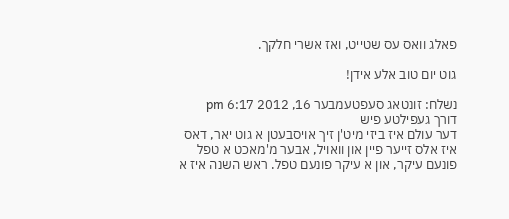פאלג וואס עס שטייט, ואז אשרי חלקך.

גוט יום טוב אלע אידן!

נשלח: זונטאג סעפטעמבער 16, 2012 6:17 pm
דורך געפילטע פיש
דער עולם איז ביזי מיט'ן זיך אויסבעטן א גוט יאר, דאס איז אלס זייער פיין און וואויל, אבער מ'מאכט א טפל פונעם עיקר, און א עיקר פונעם טפל. ראש השנה איז א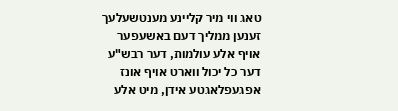טאג ווי מיר קליינע מענטשעלעך זענען ממליך דעם באשעפער אויף אלע עולמות, דער רבש"ע דער כל יכול ווארט אויף אונז אפגעפלאגטע אידן, מיט אלע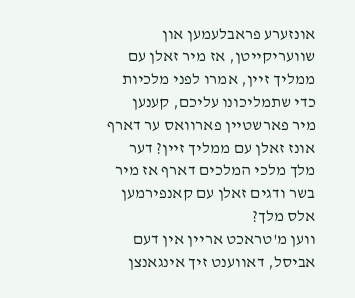אונזערע פראבלעמען און שוועריקייטן, אז מיר זאלן עם ממליך זיין, אמרו לפני מלכיות כדי שתמליכונו עליכם, קענען מיר פארשטיין פארוואס ער דארף אונז זאלן עם ממליך זיין? דער מלך מלכי המלכים דארף אז מיר בשר ודגים זאלן עם קאנפירמען אלס מלך?
ווען מ'טראכט אריין אין דעם אביסל, דאווענט זיך אינגאנצן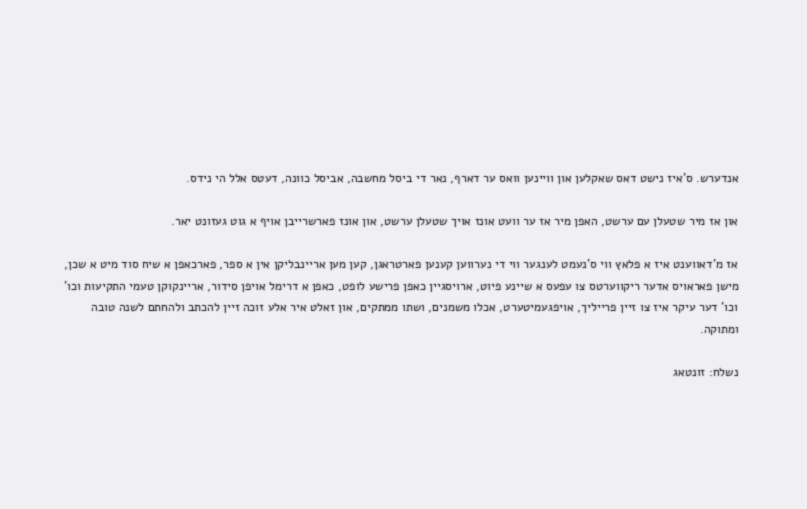אנדערש. ס'איז נישט דאס שאקלען און וויינען וואס ער דארף, נאר די ביסל מחשבה, אביסל כוונה, דעטס אלל הי נידס.

און אז מיר שטעלן עם ערשט, האפן מיר אז ער וועט אונז אויך שטעלן ערשט, און אונז פארשרייבן אויף א גוט געזונט יאר.

אז מ'דאווענט איז א פלאץ ווי ס'נעמט לענגער ווי די נערווען קענען פארטראגן, קען מען אריינבליקן אין א ספר, פארכאפן א שיח סוד מיט א שכן, מישן פאראויס אדער ריקווערטס צו עפעס א שיינע פיוט, ארויסגיין כאפן פרישע לופט, כאפן א דרימל אויפן סידור, אריינקוקן טעמי התקיעות וכו' וכו' דער עיקר איז צו זיין פרייליך, אויפגעמיטערט, אכלו משמנים, ושתו ממתקים, און זאלט איר אלע זוכה זיין להכתב ולהחתם לשנה טובה ומתוקה.

נשלח: זונטאג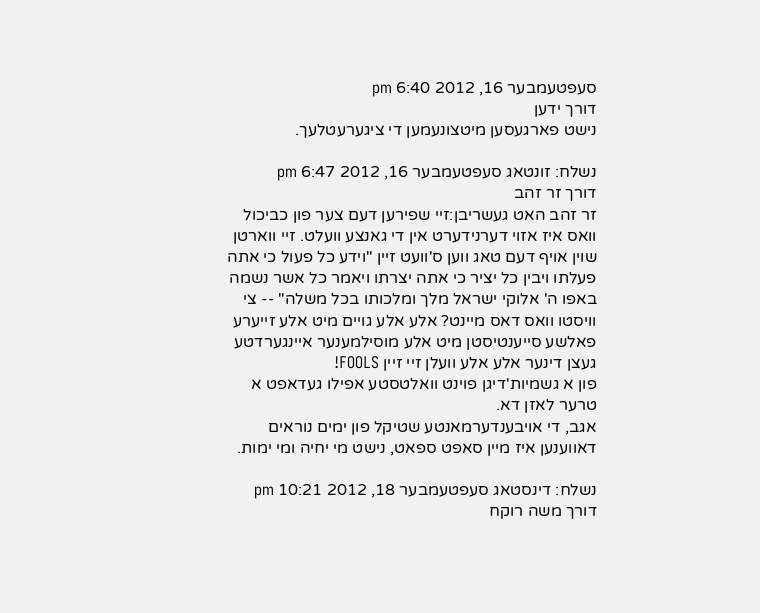סעפטעמבער 16, 2012 6:40 pm
דורך ידען
נישט פארגעסען מיטצונעמען די ציגערעטלעך.

נשלח: זונטאג סעפטעמבער 16, 2012 6:47 pm
דורך זר זהב
זר זהב האט געשריבן:זיי שפירען דעם צער פון כביכול וואס איז אזוי דערנידערט אין די גאנצע וועלט. זיי ווארטן שוין אויף דעם טאג ווען ס'וועט זיין "וידע כל פעול כי אתה פעלתו ויבין כל יציר כי אתה יצרתו ויאמר כל אשר נשמה באפו ה' אלוקי ישראל מלך ומלכותו בכל משלה" -- צי וויסטו וואס דאס מיינט? אלע אלע גויים מיט אלע זייערע פאלשע סייענטיסטן מיט אלע מוסילמענער איינגערדטע געצן דינער אלע אלע וועלן זיי זיין FOOLS!
פון א גשמיות'דיגן פוינט וואלטסטע אפילו געדאפט א טרער לאזן דא.
אגב, די אויבענדערמאנטע שטיקל פון ימים נוראים דאווענען איז מיין סאפט ספאט, נישט מי יחיה ומי ימות.

נשלח: דינסטאג סעפטעמבער 18, 2012 10:21 pm
דורך משה רוקח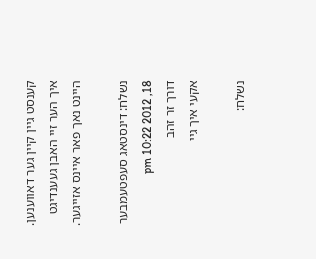קענסט גיין קיין גער דאווענען.
איך הער זיי האבן געענדיגט היינט נאך פאר איינס אזייגער.

נשלח: דינסטאג סעפטעמבער 18, 2012 10:22 pm
דורך זר זהב
אקעי איך גיי

נשלח: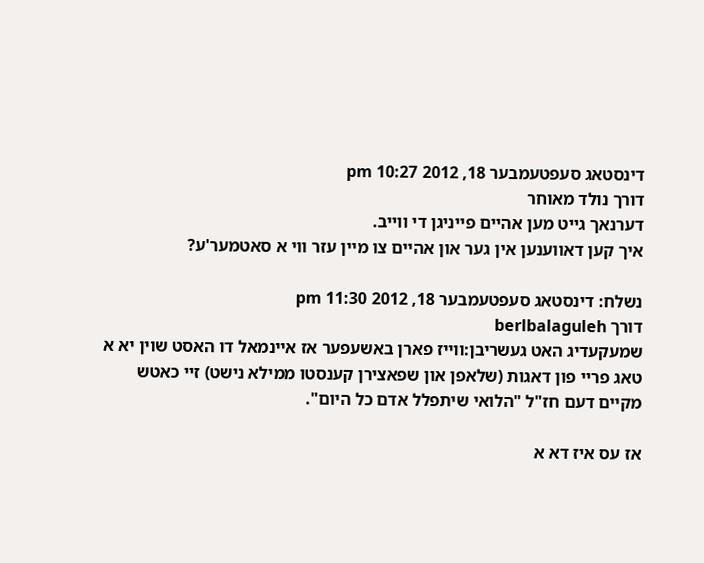דינסטאג סעפטעמבער 18, 2012 10:27 pm
דורך נולד מאוחר
דערנאך גייט מען אהיים פייניגן די ווייב.
איך קען דאווענען אין גער און אהיים צו מיין עזר ווי א סאטמער'ע?

נשלח: דינסטאג סעפטעמבער 18, 2012 11:30 pm
דורך berlbalaguleh
שמעקעדיג האט געשריבן:ווייז פארן באשעפער אז איינמאל דו האסט שוין יא א טאג פריי פון דאגות (שלאפן און שפאצירן קענסטו ממילא נישט) זיי כאטש מקיים דעם חז"ל "הלואי שיתפלל אדם כל היום".

אז עס איז דא א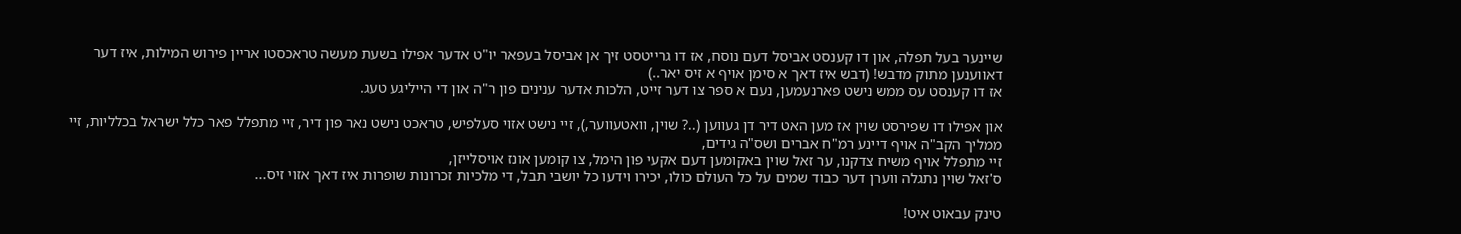שיינער בעל תפלה, און דו קענסט אביסל דעם נוסח, אז דו גרייטסט זיך אן אביסל בעפאר יו"ט אדער אפילו בשעת מעשה טראכסטו אריין פירוש המילות, איז דער דאווענען מתוק מדבש! (דבש איז דאך א סימן אויף א זיס יאר..)
אז דו קענסט עס ממש נישט פארנעמען, נעם א ספר צו דער זייט, הלכות אדער ענינים פון ר"ה און די הייליגע טעג.

און אפילו דו שפירסט שוין אז מען האט דיר דן געווען (..? שוין, וואטעווער,), זיי נישט אזוי סעלפיש, טראכט נישט נאר פון דיר, זיי מתפלל פאר כלל ישראל בכלליות, זיי ממליך הקב"ה אויף דיינע רמ"ח אברים ושס"ה גידים,
זיי מתפלל אויף משיח צדקנו, ער זאל שוין באקומען דעם אקעי פון הימל, צו קומען אונז אויסלייזן,
ס'זאל שוין נתגלה ווערן דער כבוד שמים על כל העולם כולו, יכירו וידעו כל יושבי תבל, די מלכיות זכרונות שופרות איז דאך אזוי זיס...

טינק עבאוט איט!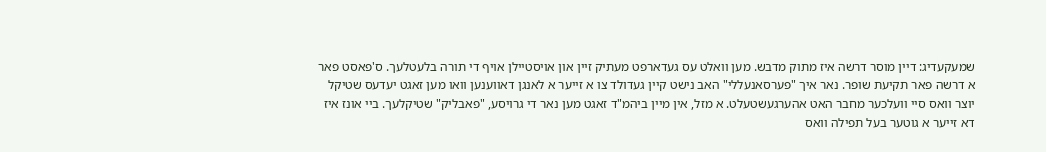שמעקעדיג: דיין מוסר דרשה איז מתוק מדבש. מען וואלט עס געדארפט מעתיק זיין און אויסטיילן אויף די תורה בלעטלעך. ס'פאסט פאר א דרשה פאר תקיעת שופר. נאר איך "פערסאנעללי" האב נישט קיין געדולד צו א זייער א לאנגן דאווענען וואו מען זאגט יעדעס שטיקל יוצר וואס סיי וועלכער מחבר האט אהערגעשטעלט. א מזל, אין מיין ביהמ"ד זאגט מען נאר די גרויסע, "פאבליק" שטיקלעך. ביי אונז איז דא זייער א גוטער בעל תפילה וואס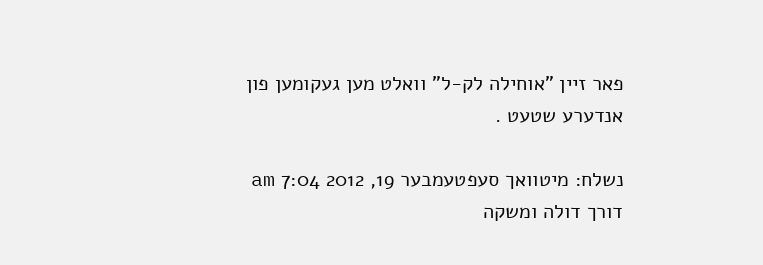פאר זיין "אוחילה לק-ל" וואלט מען געקומען פון אנדערע שטעט .

נשלח: מיטוואך סעפטעמבער 19, 2012 7:04 am
דורך דולה ומשקה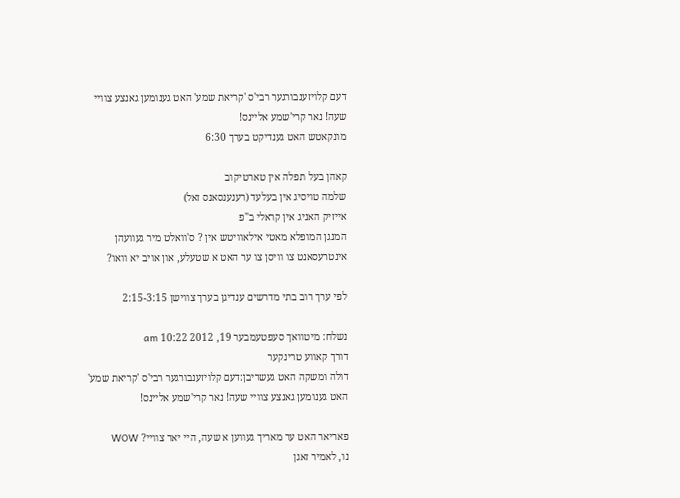דעם קלויזענבורגער רבי'ס 'קריאת שמע' האט גענומען גאנצע צוויי שעה! נאר קרי'שמע אליינס!
מונקאטש האט גענדיקט בערך 6:30

קאהן בעל תפלה אין טארטיקוב
שלמה טויסיג אין בעלעד (רענענסאנס זאל)
אייזיק האניג אין קראלי ב"פ
המנגן המופלא מאטי אילאוויטש אין ? ס'וואלט מיר געוועהן אינטרעסאנט צו וויסן צו ער האט א שטעלע, און אויב יא וואו?

לפי ערך רוב בתי מדרשים ענדיגן בערך צווישן 2:15-3:15

נשלח: מיטוואך סעפטעמבער 19, 2012 10:22 am
דורך קאווע טרינקער
דולה ומשקה האט געשריבן:דעם קלויזענבורגער רבי'ס 'קריאת שמע' האט גענומען גאנצע צוויי שעה! נאר קרי'שמע אליינס!

פאריאר האט ער מאריך געווען א שעה, היי יאר צוויי? WOW
נו, לאמיר זאגן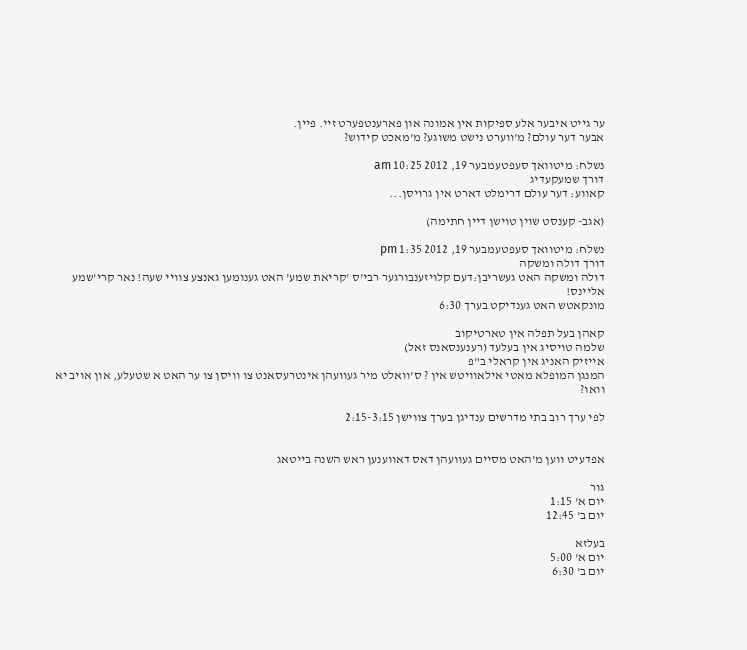ער גייט איבער אלע ספיקות אין אמונה און פארענטפערט זיי. פיין.
אבער דער עולם? מ'ווערט נישט משוגע? מ'מאכט קידוש?

נשלח: מיטוואך סעפטעמבער 19, 2012 10:25 am
דורך שמעקעדיג
קאווע: דער עולם דרימלט דארט אין גרויסן...

(אגב- קענסט שוין טוישן דיין חתימה)

נשלח: מיטוואך סעפטעמבער 19, 2012 1:35 pm
דורך דולה ומשקה
דולה ומשקה האט געשריבן:דעם קלויזענבורגער רבי'ס 'קריאת שמע' האט גענומען גאנצע צוויי שעה! נאר קרי'שמע אליינס!
מונקאטש האט גענדיקט בערך 6:30

קאהן בעל תפלה אין טארטיקוב
שלמה טויסיג אין בעלעד (רענענסאנס זאל)
אייזיק האניג אין קראלי ב"פ
המנגן המופלא מאטי אילאוויטש אין ? ס'וואלט מיר געוועהן אינטרעסאנט צו וויסן צו ער האט א שטעלע, און אויב יא וואו?

לפי ערך רוב בתי מדרשים ענדיגן בערך צווישן 2:15-3:15


אפדעיט ווען מ'האט מסיים געוועהן דאס דאווענען ראש השנה בייטאג

גור
יום א' 1:15
יום ב' 12:45

בעלזא
יום א' 5:00
יום ב' 6:30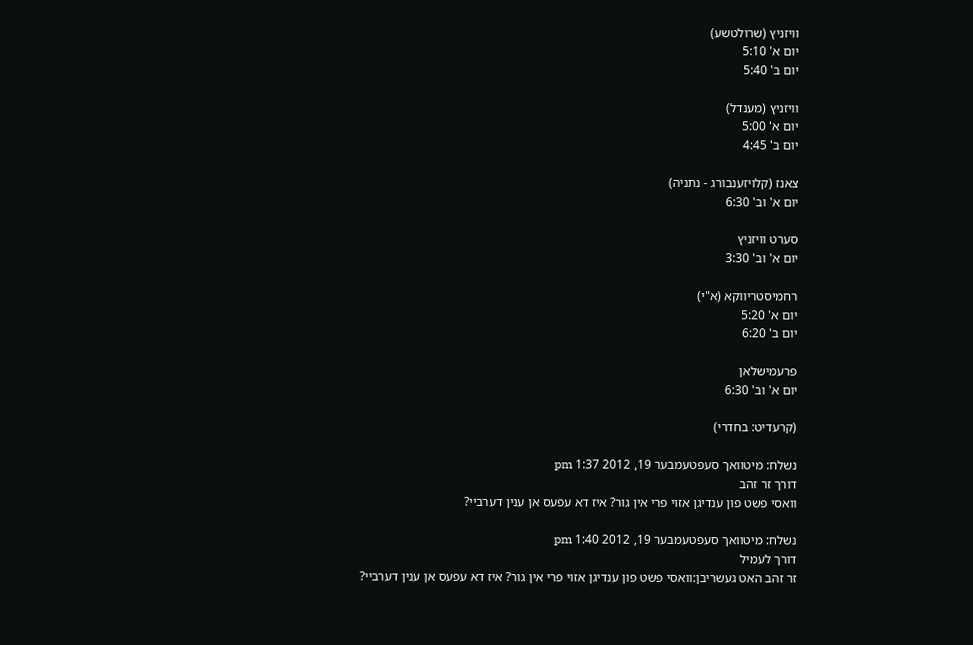וויזניץ (שרולטשע)
יום א' 5:10
יום ב' 5:40

וויזניץ (מענדל)
יום א' 5:00
יום ב' 4:45

צאנז (קלויזענבורג - נתניה)
יום א' וב' 6:30

סערט וויזניץ
יום א' וב' 3:30

רחמיסטריווקא (א"י)
יום א' 5:20
יום ב' 6:20

פרעמישלאן
יום א' וב' 6:30

(קרעדיט: בחדרי)

נשלח: מיטוואך סעפטעמבער 19, 2012 1:37 pm
דורך זר זהב
וואסי פשט פון ענדיגן אזוי פרי אין גור? איז דא עפעס אן ענין דערביי?

נשלח: מיטוואך סעפטעמבער 19, 2012 1:40 pm
דורך לעמיל
זר זהב האט געשריבן:וואסי פשט פון ענדיגן אזוי פרי אין גור? איז דא עפעס אן ענין דערביי?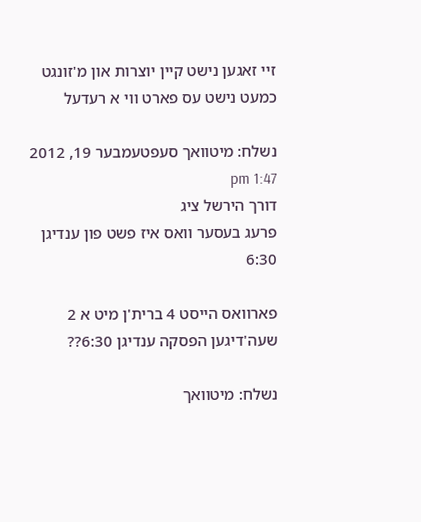זיי זאגען נישט קיין יוצרות און מ'זונגט כמעט נישט עס פארט ווי א רעדעל

נשלח: מיטוואך סעפטעמבער 19, 2012 1:47 pm
דורך הירשל ציג
פרעג בעסער וואס איז פשט פון ענדיגן 6:30

פארוואס הייסט 4 ברית'ן מיט א 2 שעה'דיגען הפסקה ענדיגן 6:30??

נשלח: מיטוואך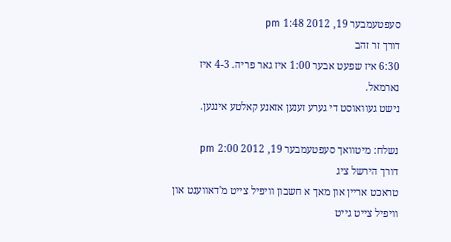סעפטעמבער 19, 2012 1:48 pm
דורך זר זהב
6:30 איז שפעט אבער 1:00 איז גאר פריה. 4-3 איז נארמאל.
נישט געוואוסט די גערע זענען אזאנע קאלטע אינגען.

נשלח: מיטוואך סעפטעמבער 19, 2012 2:00 pm
דורך הירשל ציג
טראכט אריין און מאך א חשבון וויפיל צייט מ'דאווענט און וויפיל צייט גייט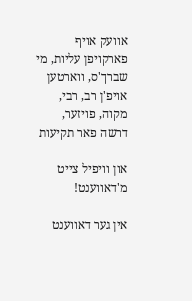אוועק אויף פארקויפן עליות, מי שברך'ס, ווארטען אויפ'ן רב, רבי, מקוה, פויזער, דרשה פאר תקיעות

און וויפיל צייט מ'דאווענט!

אין גער דאווענט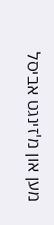מען און מ'זינגט אביסל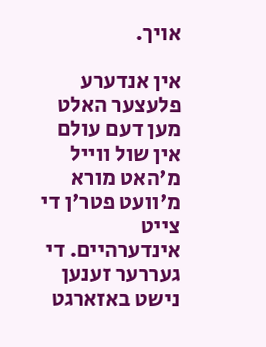אויך.

אין אנדערע פלעצער האלט מען דעם עולם אין שול ווייל מ'האט מורא מ'וועט פטר'ן די צייט אינדערהיים. די געררער זענען נישט באזארגט